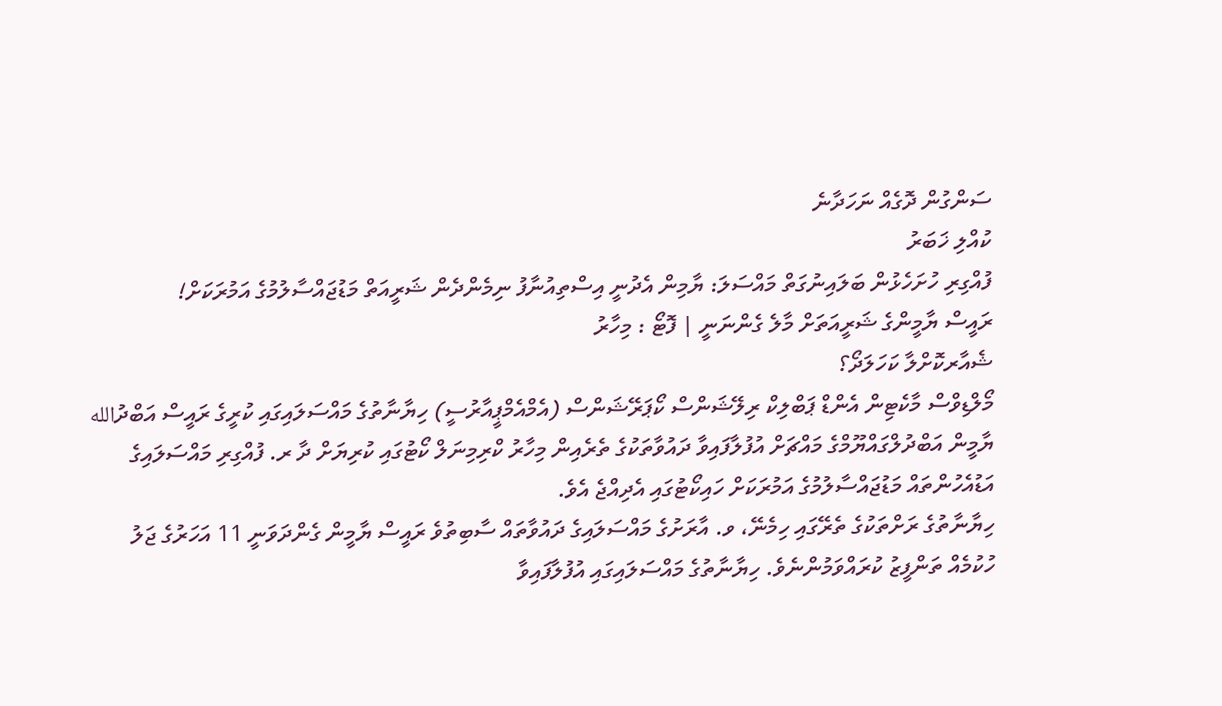ސަންގުން ދޮގެއް ނަހަދާނެ
ކުއްލި ޚަބަރު
ފުއްގިރި ހުށަހެޅުން ބަލައިނުގަތް މައްސަލަ: ޔާމިން އެދުނީ އިސްތިއުނާފު ނިމެންދެން ޝަރީއަތް މަޑުޖައްސާލުމުގެ އަމުރަކަށް!
ރައީސް ޔާމީންގެ ޝަރީއަތަށް މާލެ ގެންނަނީ | ފޮޓޯ : މިހާރު
ޝެއާރކޮށްލާ ކަހަލަދޯ؟
މޯލްޑިވްސް މާކެޓިން އެންޑް ޕަބްލިކް ރިލޭޝަންސް ކޯޕަރޭޝަންސް (އެމްއެމްޕީއާރުސީ) ހިޔާނާތުގެ މައްސަލައިގައި ކުރީގެ ރައީސް އަބްދުالله ޔާމީން އަބްދުލްގައްޔޫމްގެ މައްޗަށް އުފުލާފައިވާ ދައުވާތަކުގެ ތެރެއިން މިހާރު ކްރިމިނަލް ކޯޓުގައި ކުރިޔަށް ދާ ރ. ފުއްގިރި މައްސަލައިގެ އަޑުއެހުންތައް މަޑުޖައްސާލުމުގެ އަމުރަކަށް ހައިކޯޓުގައި އެދިއްޖެ އެވެ.
ހިޔާނާތުގެ ރަށްތަކުގެ ތެރޭގައި ހިމެނޭ، ވ. އާރަށުގެ މައްސަލައިގެ ދައުވާތައް ސާބިތުވެ ރައީސް ޔާމީން ގެންދަވަނީ 11 އަހަރުގެ ޖަލު ހުކުމެއް ތަންފީޒު ކުރައްވަމުންނެވެ. ހިޔާނާތުގެ މައްސަލައިގައި އުފުލާފައިވާ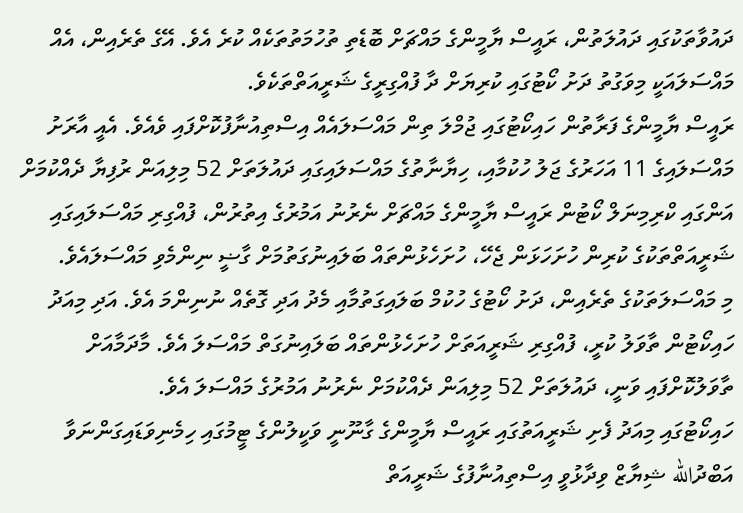ދައުވާތަކުގައި ދައުލަތުން، ރައީސް ޔާމީންގެ މައްޗަށް ބޮޑެތި ތުހުމަތުތަކެއް ކުރެ އެވެ. އޭގެ ތެރެއިން، އެއް މައްސަލައަކީ މިވަގުތު ދަށު ކޯޓުގައި ކުރިޔަށް ދާ ފުއްގިރީގެ ޝަރީއަތްތަކެވެ.
ރައީސް ޔާމީންގެ ފަރާތުން ހައިކޯޓުގައި ޖުމްލަ ތިން މައްސަލައެއް އިސްތިއުނާފުކޮށްފައި ވެއެވެ. އެއީ އާރަށު މައްސަލައިގެ 11 އަހަރުގެ ޖަލު ހުކުމާއި، ހިޔާނާތުގެ މައްސަލައިގައި ދައުލަތަށް 52 މިލިއަން ރުފިޔާ ދެއްކުމަށް އަންގައި ކްރިމިނަލް ކޯޓުން ރައީސް ޔާމީންގެ މައްޗަށް ނެރުނު އަމުރުގެ އިތުރުން، ފުއްގިރި މައްސަލައިގައި ޝަރީއަތްތަކުގެ ކުރިން ހުށަހަޅަން ޖެހޭ، ހުށަހެޅުންތައް ބަލައިނުގަތުމަށް ގާޟީ ނިންމެވި މައްސަލައެވެ.
މި މައްސަލަތަކުގެ ތެރެއިން، ދަށު ކޯޓުގެ ހުކުމް ބަލައިގަތުމާއި މެދު އަދި ގޮތެއް ނުނިންމަ އެވެ. އަދި މިއަދު ހައިކޯޓުން ތާވަލު ކުރީ، ފުއްގިރި ޝަރީއަތަށް ހުށަހެޅުންތައް ބަލައިނުގަތް މައްސަލަ އެވެ. މާދަމާއަށް ތާވަލުކޮށްފައި ވަނީ، ދައުލަތަށް 52 މިލިއަން ދެއްކުމަށް ނެރުނު އަމުރުގެ މައްސަލަ އެވެ.
ހައިކޯޓުގައި މިއަދު ފެށި ޝަރީއަތުގައި ރައީސް ޔާމީންގެ ގާނޫނީ ވަކީލުންގެ ޓީމުގައި ހިމެނިވަޑައިގަންނަވާ އަބްދުالله ޝިޔާޒް ވިދާޅުވީ އިސްތިއުނާފުގެ ޝަރީއަތް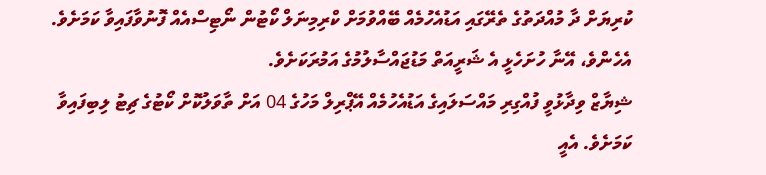ކުރިޔަށް ދާ މުއްދަތުގެ ތެރޭގައި އަޑުއެހުމެއް ބޭއްވުމަށް ކްރިމިނަލް ކޯޓުން ނޯޓިސްއެއް ފޮނުވާފައިވާ ކަމަށެވެ. އެހެންވެ، އޭނާ ހުށަހެޅީ އެ ޝަރީއަތް މަޑުޖައްސާލުމުގެ އަމުރަކަށެވެ.
ޝިޔާޒް ވިދާޅުވީ ފުއްގިރި މައްސަލައިގެ އަޑުއެހުމެއް އޭޕްރިލް މަހުގެ 04 އަށް ތާވަލުކޮށް ކޯޓުގެ ޗިޓު ލިބިފައިވާ ކަމަށެވެ. އެއީ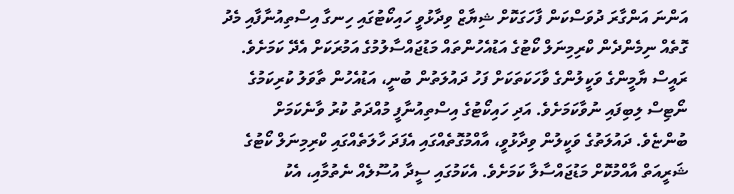އަންނަ އަންގާރަ ދުވަސްކަން ފާހަގަކޮށް ޝިޔާޒް ވިދާޅުވީ ހައިކޯޓުގައި ހިނގާ އިސްތިއުނާފާއި މެދު ގޮތެއް ނިމެންދެން ކްރިމިނަލް ކޯޓުގެ އަޑުއެހުންތައް މަޑުޖައްސާލުމުގެ އަމުރަކަށް އެދޭ ކަމަށެވެ.
ރައީސް ޔާމީންގެ ވަކީލުންގެ ވާހަކަތަކަށް ފަހު ދައުލަތުން ބުނީ، އަޑުއެހުން ތާވަލު ކުރިކަމުގެ ނޯޓިސް ލިބިފައި ނުވާކަމަށެވެ. އަދި ހައިކޯޓުގެ އިސްތިއުނާފީ މުއްދަތު ކުރު ވާނެކަމަށް ބުންޏެވެ. ދައުލަތުގެ ވަކީލުން ވިދާޅުވީ، އާއްމުގޮތެއްގައި އެފަދަ ހާލަތެއްގައި ކްރިމިނަލް ކޯޓުގެ ޝަރީއަތް އާއްމުކޮށް މަޑުޖައްސާލާ ކަމަށެވެ. އެކަމުގައި ސީދާ އުސޫލެއް ނެތުމާއި، އެކު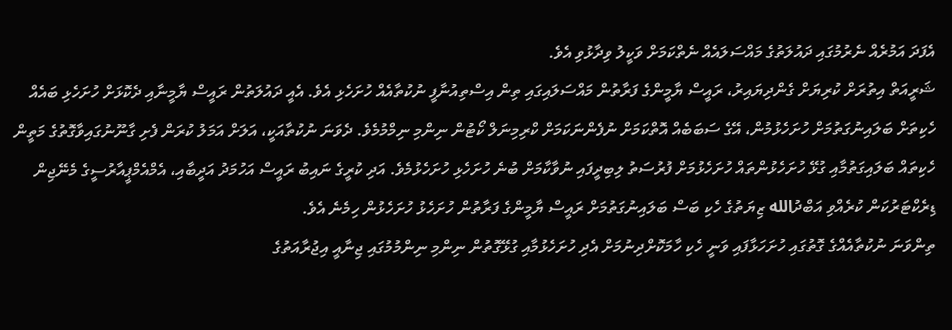އެފަދަ އަމުރެއް ނެރުމުގައި ދައުލަތުގެ މައްސަލައެއް ނެތްކަމަށް ވަކީލު ވިދާޅުވި އެވެ.
ޝަރީއަތް އިތުރަށް ކުރިޔަށް ގެންދިޔައިރު، ރައީސް ޔާމީންގެ ފަރާތުން މައްސަލައިގައި ތިން އިސްތިއުނާފީ ނުކުތާއެއް ހުށަހެޅި އެވެ. އެއީ ދައުލަތުން ރައީސް ޔާމީނާއި ދެކޮޅަށް ހުށަހެޅި ބައެއް ހެކިތަށް ބަލައިނުގަތުމަށް ހުށަހެޅުމުން، އޭގެ ސަބަބެއް އޮތްކަމަށް ނުފެންނަކަމަށް ކްރިމިނަލް ކޯޓުން ނިންމި ނިމްމުމެވެ. ދެވަނަ ނުކުތާއަކީ، އަލަށް އަމަލު ކުރަން ފެށި ގާނޫނުގައިވާގޮތުގެ މަތީން ހެކިތައް ބަލައިގަތުމާއި ގުޅޭ ހުށަހެޅުންތައް ހުށަހެޅުމަށް ފުރުސަތު ލިބިދީފައި ނުވާކާމަށް ބުނެ ހުށަހެޅި ހުށަހެޅުމެވެ. އަދި ކުރީގެ ނައިބު ރައީސް އަހުމަދު އަދީބާއި، އެމްއެމްޕީއާރުސީގެ މެނޭޖިން ޑިރެކްޓަރުކަން ކުރެއްވި އަބްދުالله ޒިޔަތުގެ ހެކި ބަސް ބަލައިނުގަތުމަށް ރައީސް ޔާމީންގެ ފަރާތުން ހުށަހެޅު ހުށަހެޅުން ހިމެނެ އެވެ.
ތިންވަނަ ނުކުތާއެއްގެ ގޮތުގައި ހުށަހަޅާފައި ވަނީ ހެކި ހާމަކޮށްދިނުމަށް އެދި ހުށަހެޅުމާއި ގުޅޭގޮތުން ނިންމި ނިންމުމުގައި ޖިނާއީ އިޖުރާއަތުގެ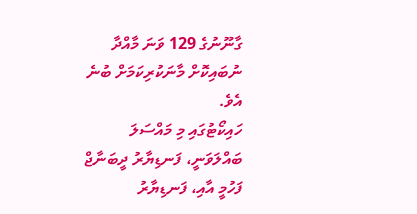ގާނޫނުގެ 129 ވަނަ މާއްދާ ނުބައިކޮށް މާނަކުރިކަމަށް ބުނެ އެވެ.
ހައިކޯޓުގައި މި މައްސަލަ ބައްލަވަނީ، ފަނޑިޔާރު ދީބަނާޖް ފަހުމީ އާއި، ފަނޑިޔާރު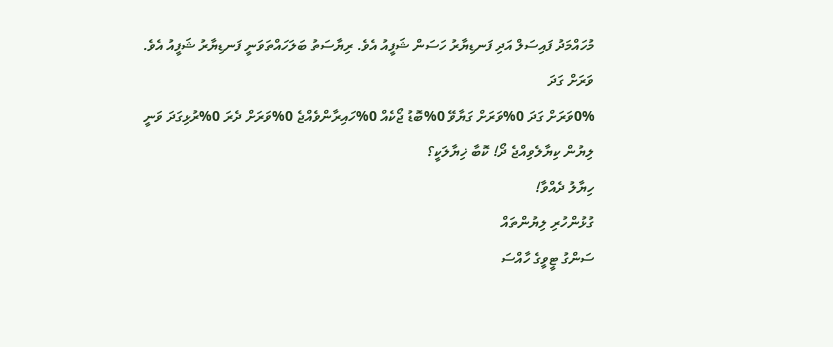މުހައްމަދު ފައިސަލް އަދި ފަނޑިޔާރު ހަސަން ޝަފީއު އެވެ. ރިޔާސަތު ބަލަހައްތަވަނީ ފަނޑިޔާރު ޝަފީއު އެވެ.
ވަރަށް ގަދަ
0%ވަރަށް ގަދަ 0%ވަރަށް ގަޔާވޭ 0%ބޮޑު ޖޯކެއް 0%ހައިރާންވެއްޖެ 0%ވަރަށް ދެރަ 0%ރުޅިގަދަ ވަނީ
ލިޔުން ކިޔާލެވިއްޖެ ދޯ! ކޮބާ ޚިޔާލަކީ؟
ހިޔާލު ދެއްވާ!
ގުޅުންހުރި ލިޔުންތައް
ސަންގު ޓީވީގެ ހާއްސަ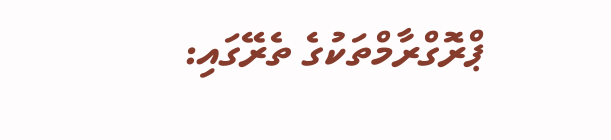ޕްރޮގްރާމްތަކުގެ ތެރޭގައި: